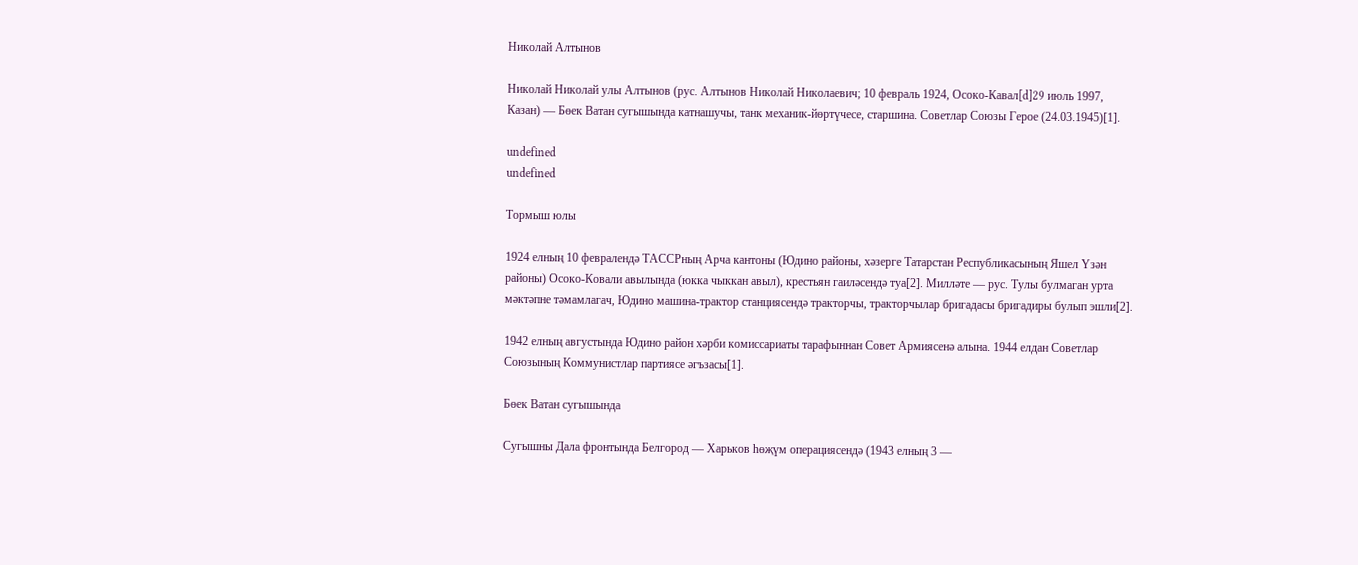Николай Алтынов

Николай Николай улы Алтынов (рус. Алтынов Николай Николаевич; 10 февраль 1924, Осоко-Кавал[d]29 июль 1997, Казан) — Бөек Ватан сугышында катнашучы, танк механик-йөртүчесе, старшина. Советлар Союзы Герое (24.03.1945)[1].

undefined
undefined

Тормыш юлы

1924 елның 10 февралендә ТАССРның Арча кантоны (Юдино районы, хәзерге Татарстан Республикасының Яшел Үзән районы) Осоко-Ковали авылында (юкка чыккан авыл), крестьян гаиләсендә туа[2]. Милләте — рус. Тулы булмаган урта мәктәпне тәмамлагач, Юдино машина-трактор станциясендә тракторчы, тракторчылар бригадасы бригадиры булып эшли[2].

1942 елның августында Юдино район хәрби комиссариаты тарафыннан Совет Армиясенә алына. 1944 елдан Советлар Союзының Коммунистлар партиясе әгъзасы[1].

Бөек Ватан сугышында

Сугышны Дала фронтында Белгород — Харьков һөҗүм операциясендә (1943 елның 3 —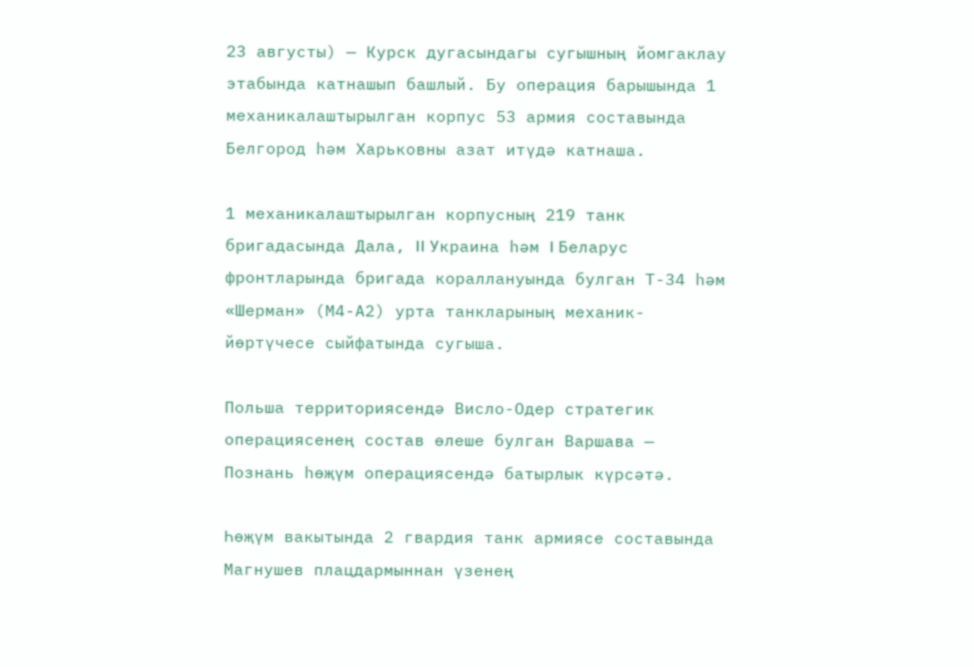23 августы) — Курск дугасындагы сугышның йомгаклау этабында катнашып башлый. Бу операция барышында 1 механикалаштырылган корпус 53 армия составында Белгород һәм Харьковны азат итүдә катнаша.

1 механикалаштырылган корпусның 219 танк бригадасында Дала, II Украина һәм I Беларус фронтларында бригада кораллануында булган Т-34 һәм «Шерман» (М4-А2) урта танкларының механик-йөртүчесе сыйфатында сугыша.

Польша территориясендә Висло-Одер стратегик операциясенең состав өлеше булган Варшава — Познань һөҗүм операциясендә батырлык күрсәтә.

Һөҗүм вакытында 2 гвардия танк армиясе составында Магнушев плацдармыннан үзенең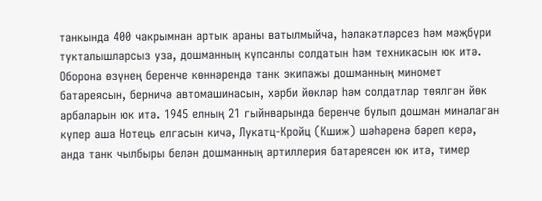танкында 400 чакрымнан артык араны ватылмыйча, һәлакәтләрсез һәм мәҗбүри тукталышларсыз уза, дошманның күпсанлы солдатын һәм техникасын юк итә. Оборона өзүнең беренче көннәрендә танк экипажы дошманның миномет батареясын, берничә автомашинасын, хәрби йөкләр һәм солдатлар төялгән йөк арбаларын юк итә. 1945 елның 21 гыйнварында беренче булып дошман миналаган күпер аша Нотець елгасын кичә, Лукатц-Кройц (Кшиж) шәһәренә бәреп керә, анда танк чылбыры белән дошманның артиллерия батареясен юк итә, тимер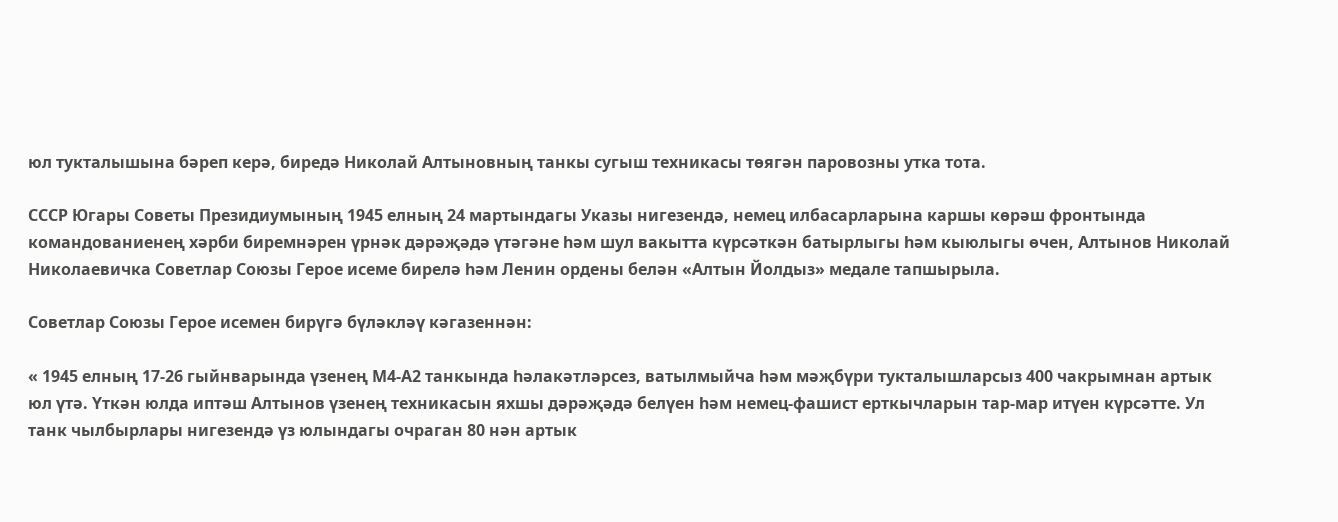юл тукталышына бәреп керә, биредә Николай Алтыновның танкы сугыш техникасы төягән паровозны утка тота.

СССР Югары Советы Президиумының 1945 елның 24 мартындагы Указы нигезендә, немец илбасарларына каршы көрәш фронтында командованиенең хәрби биремнәрен үрнәк дәрәҗәдә үтәгәне һәм шул вакытта күрсәткән батырлыгы һәм кыюлыгы өчен, Алтынов Николай Николаевичка Советлар Союзы Герое исеме бирелә һәм Ленин ордены белән «Алтын Йолдыз» медале тапшырыла.

Советлар Союзы Герое исемен бирүгә бүләкләү кәгазеннән:

« 1945 елның 17-26 гыйнварында үзенең М4-А2 танкында һәлакәтләрсез, ватылмыйча һәм мәҗбүри тукталышларсыз 400 чакрымнан артык юл үтә. Үткән юлда иптәш Алтынов үзенең техникасын яхшы дәрәҗәдә белүен һәм немец-фашист ерткычларын тар-мар итүен күрсәтте. Ул танк чылбырлары нигезендә үз юлындагы очраган 80 нән артык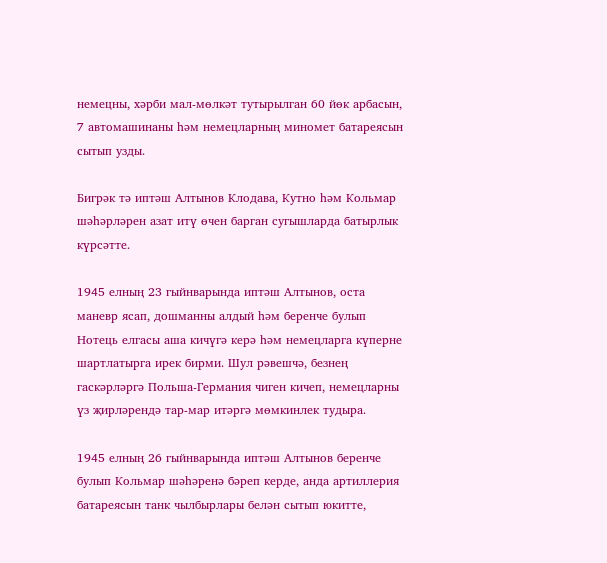немецны, хәрби мал-мөлкәт тутырылган 60 йөк арбасын, 7 автомашинаны һәм немецларның миномет батареясын сытып узды.

Бигрәк тә иптәш Алтынов Клодава, Кутно һәм Кольмар шәһәрләрен азат итү өчен барган сугышларда батырлык күрсәтте.

1945 елның 23 гыйнварында иптәш Алтынов, оста маневр ясап, дошманны алдый һәм беренче булып Нотець елгасы аша кичүгә керә һәм немецларга күперне шартлатырга ирек бирми. Шул рәвешчә, безнең гаскәрләргә Польша-Германия чиген кичеп, немецларны үз җирләрендә тар-мар итәргә мөмкинлек тудыра.

1945 елның 26 гыйнварында иптәш Алтынов беренче булып Кольмар шәһәренә бәреп керде, анда артиллерия батареясын танк чылбырлары белән сытып юкитте,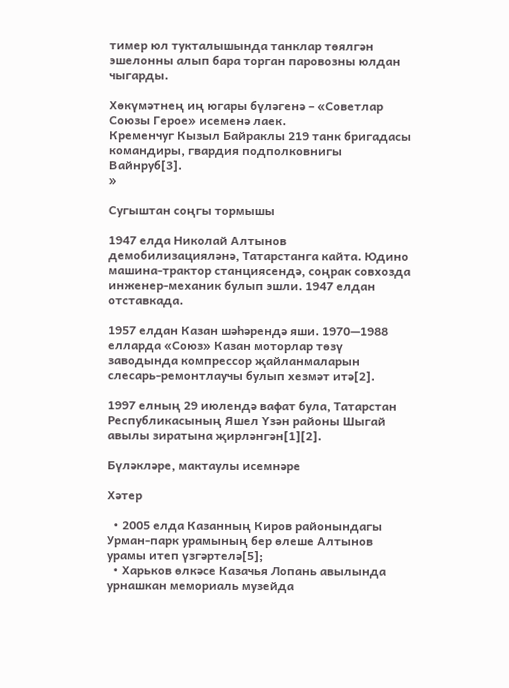тимер юл тукталышында танклар төялгән эшелонны алып бара торган паровозны юлдан чыгарды.

Хөкүмәтнең иң югары бүләгенә – «Советлар Союзы Герое» исеменә лаек.
Кременчуг Кызыл Байраклы 219 танк бригадасы командиры, гвардия подполковнигы Вайнруб[3].
»

Сугыштан соңгы тормышы

1947 елда Николай Алтынов демобилизацияләнә, Татарстанга кайта. Юдино машина-трактор станциясендә, соңрак совхозда инженер-механик булып эшли. 1947 елдан отставкада.

1957 елдан Казан шәһәрендә яши. 1970—1988 елларда «Союз» Казан моторлар төзү заводында компрессор җайланмаларын слесарь-ремонтлаучы булып хезмәт итә[2].

1997 елның 29 июлендә вафат була, Татарстан Республикасының Яшел Үзән районы Шыгай авылы зиратына җирләнгән[1][2].

Бүләкләре, мактаулы исемнәре

Хәтер

  • 2005 елда Казанның Киров районындагы Урман-парк урамының бер өлеше Алтынов урамы итеп үзгәртелә[5];
  • Харьков өлкәсе Казачья Лопань авылында урнашкан мемориаль музейда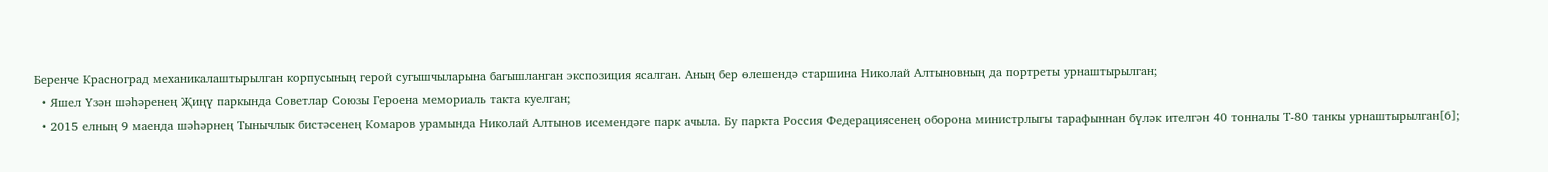Беренче Красноград механикалаштырылган корпусының герой сугышчыларына багышланган экспозиция ясалган. Аның бер өлешендә старшина Николай Алтыновның да портреты урнаштырылган;
  • Яшел Үзән шәһәренең Җиңү паркында Советлар Союзы Героена мемориаль такта куелган;
  • 2015 елның 9 маенда шәһәрнең Тынычлык бистәсенең Комаров урамында Николай Алтынов исемендәге парк ачыла. Бу паркта Россия Федерациясенең оборона министрлыгы тарафыннан бүләк ителгән 40 тонналы Т-80 танкы урнаштырылган[6];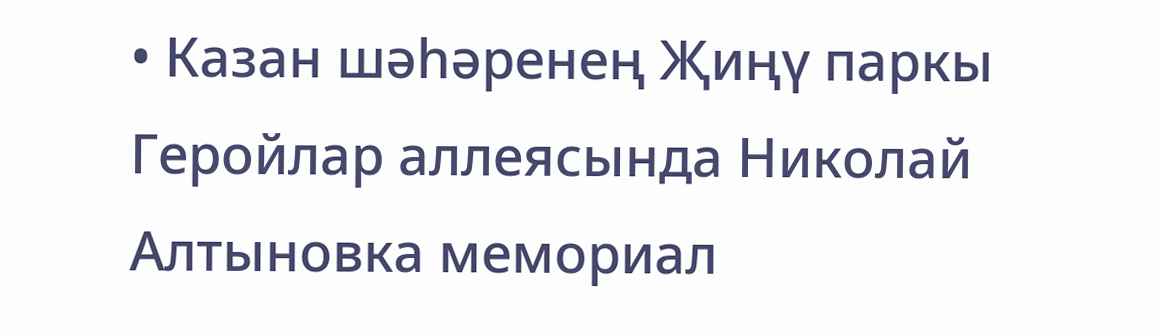• Казан шәһәренең Җиңү паркы Геройлар аллеясында Николай Алтыновка мемориал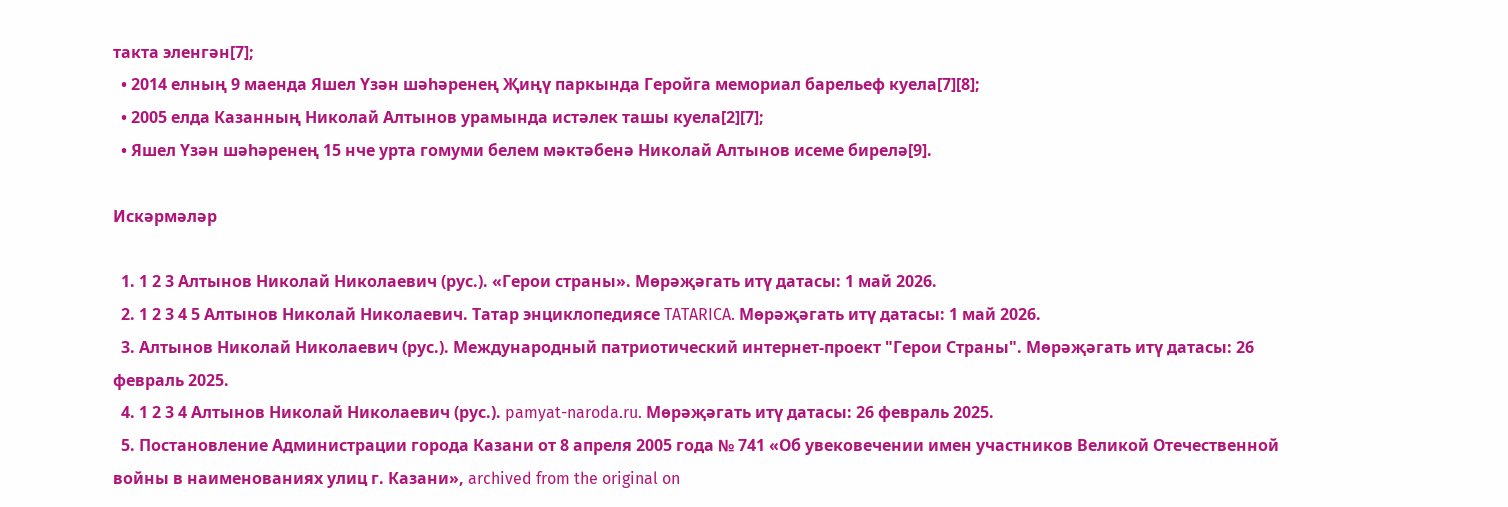такта эленгән[7];
  • 2014 елның 9 маенда Яшел Үзән шәһәренең Җиңү паркында Геройга мемориал барельеф куела[7][8];
  • 2005 елда Казанның Николай Алтынов урамында истәлек ташы куела[2][7];
  • Яшел Үзән шәһәренең 15 нче урта гомуми белем мәктәбенә Николай Алтынов исеме бирелә[9].

Искәрмәләр

  1. 1 2 3 Алтынов Николай Николаевич (рус.). «Герои страны». Мөрәҗәгать итү датасы: 1 май 2026.
  2. 1 2 3 4 5 Алтынов Николай Николаевич. Татар энциклопедиясе TATARICA. Мөрәҗәгать итү датасы: 1 май 2026.
  3. Алтынов Николай Николаевич (рус.). Международный патриотический интернет-проект "Герои Страны". Мөрәҗәгать итү датасы: 26 февраль 2025.
  4. 1 2 3 4 Алтынов Николай Николаевич (рус.). pamyat-naroda.ru. Мөрәҗәгать итү датасы: 26 февраль 2025.
  5. Постановление Администрации города Казани от 8 апреля 2005 года № 741 «Об увековечении имен участников Великой Отечественной войны в наименованиях улиц г. Казани», archived from the original on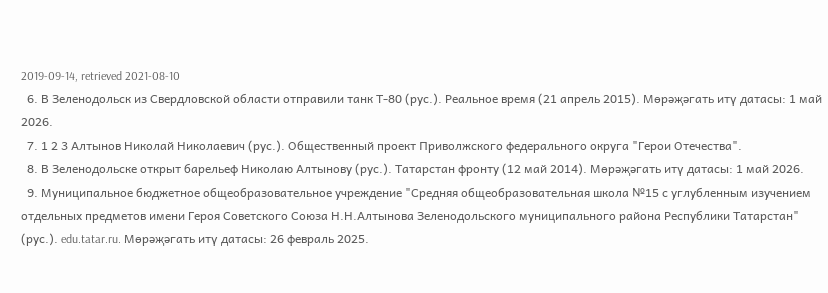2019-09-14, retrieved 2021-08-10
  6. В Зеленодольск из Свердловской области отправили танк Т-80 (рус.). Реальное время (21 апрель 2015). Мөрәҗәгать итү датасы: 1 май 2026.
  7. 1 2 3 Алтынов Николай Николаевич (рус.). Общественный проект Приволжского федерального округа "Герои Отечества".
  8. В Зеленодольске открыт барельеф Николаю Алтынову (рус.). Татарстан фронту (12 май 2014). Мөрәҗәгать итү датасы: 1 май 2026.
  9. Муниципальное бюджетное общеобразовательное учреждение "Средняя общеобразовательная школа №15 с углубленным изучением отдельных предметов имени Героя Советского Союза Н.Н.Алтынова Зеленодольского муниципального района Республики Татарстан" (рус.). edu.tatar.ru. Мөрәҗәгать итү датасы: 26 февраль 2025.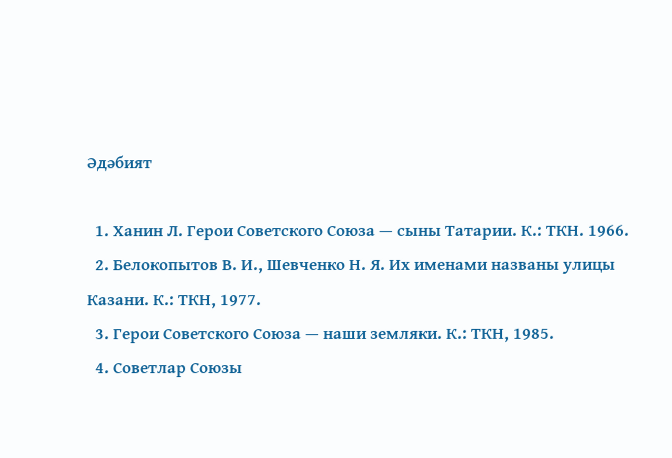Әдәбият

  1. Ханин Л. Герои Советского Союза — сыны Татарии. К.: ТКН. 1966.
  2. Белокопытов В. И., Шевченко Н. Я. Их именами названы улицы Казани. К.: ТКН, 1977.
  3. Герои Советского Союза — наши земляки. К.: ТКН, 1985.
  4. Советлар Союзы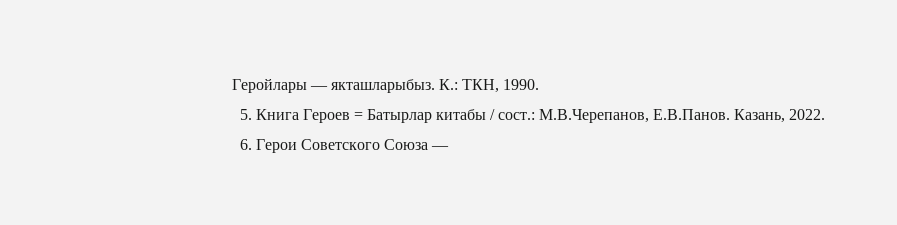Геройлары — якташларыбыз. К.: ТКН, 1990.
  5. Книга Героев = Батырлар китабы / сост.: М.В.Черепанов, Е.В.Панов. Казань, 2022.
  6. Герои Советского Союза —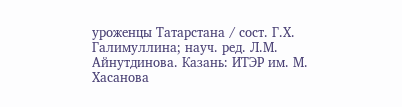уроженцы Татарстана / сост. Г.Х. Галимуллина; науч. ред. Л.М. Айнутдинова. Казань: ИТЭР им. М. Хасанова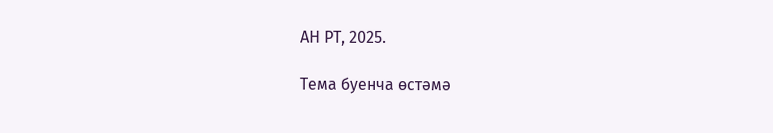АН РТ, 2025.

Тема буенча өстәмә